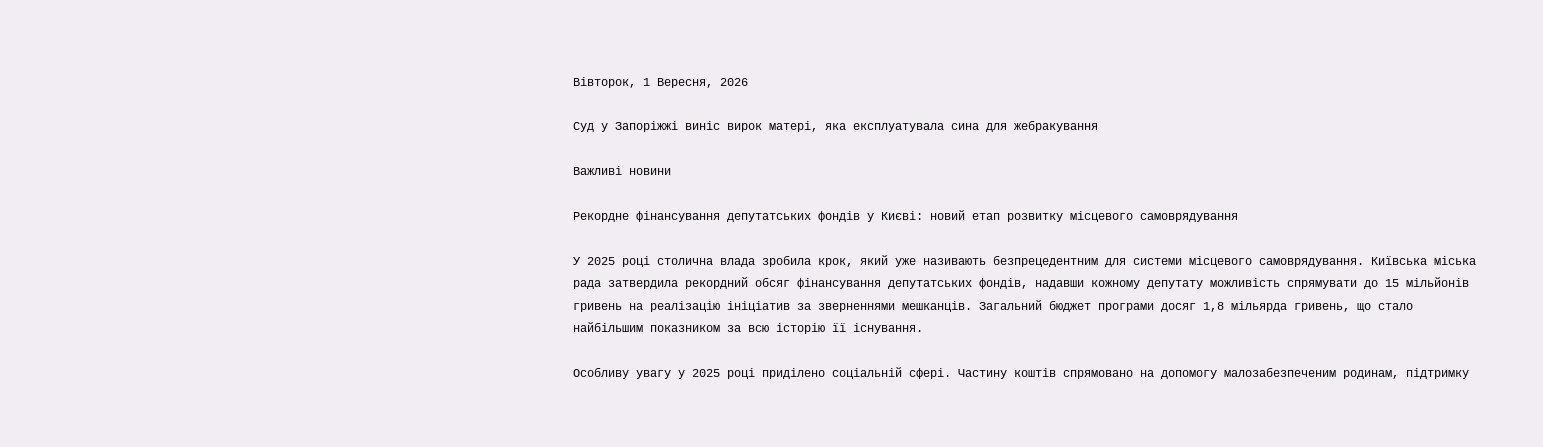Вівторок, 1 Вересня, 2026

Суд у Запоріжжі виніс вирок матері, яка експлуатувала сина для жебракування

Важливі новини

Рекордне фінансування депутатських фондів у Києві: новий етап розвитку місцевого самоврядування

У 2025 році столична влада зробила крок, який уже називають безпрецедентним для системи місцевого самоврядування. Київська міська рада затвердила рекордний обсяг фінансування депутатських фондів, надавши кожному депутату можливість спрямувати до 15 мільйонів гривень на реалізацію ініціатив за зверненнями мешканців. Загальний бюджет програми досяг 1,8 мільярда гривень, що стало найбільшим показником за всю історію її існування.

Особливу увагу у 2025 році приділено соціальній сфері. Частину коштів спрямовано на допомогу малозабезпеченим родинам, підтримку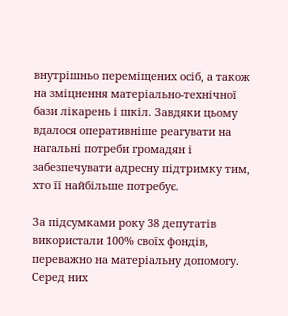внутрішньо переміщених осіб, а також на зміцнення матеріально-технічної бази лікарень і шкіл. Завдяки цьому вдалося оперативніше реагувати на нагальні потреби громадян і забезпечувати адресну підтримку тим, хто її найбільше потребує.

За підсумками року 38 депутатів використали 100% своїх фондів, переважно на матеріальну допомогу. Серед них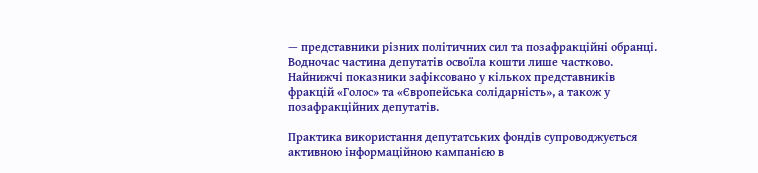— представники різних політичних сил та позафракційні обранці. Водночас частина депутатів освоїла кошти лише частково. Найнижчі показники зафіксовано у кількох представників фракцій «Голос» та «Європейська солідарність», а також у позафракційних депутатів.

Практика використання депутатських фондів супроводжується активною інформаційною кампанією в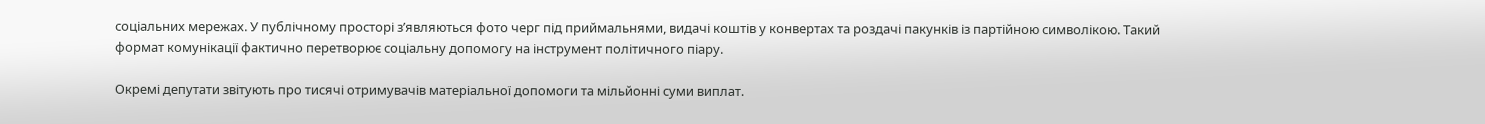соціальних мережах. У публічному просторі з’являються фото черг під приймальнями, видачі коштів у конвертах та роздачі пакунків із партійною символікою. Такий формат комунікації фактично перетворює соціальну допомогу на інструмент політичного піару.

Окремі депутати звітують про тисячі отримувачів матеріальної допомоги та мільйонні суми виплат.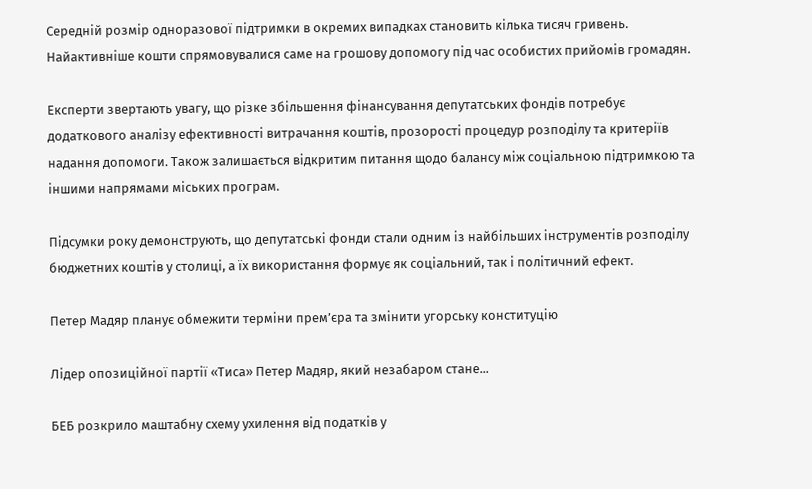Середній розмір одноразової підтримки в окремих випадках становить кілька тисяч гривень. Найактивніше кошти спрямовувалися саме на грошову допомогу під час особистих прийомів громадян.

Експерти звертають увагу, що різке збільшення фінансування депутатських фондів потребує додаткового аналізу ефективності витрачання коштів, прозорості процедур розподілу та критеріїв надання допомоги. Також залишається відкритим питання щодо балансу між соціальною підтримкою та іншими напрямами міських програм.

Підсумки року демонструють, що депутатські фонди стали одним із найбільших інструментів розподілу бюджетних коштів у столиці, а їх використання формує як соціальний, так і політичний ефект.

Петер Мадяр планує обмежити терміни прем’єра та змінити угорську конституцію

Лідер опозиційної партії «Тиса» Петер Мадяр, який незабаром стане...

БЕБ розкрило маштабну схему ухилення від податків у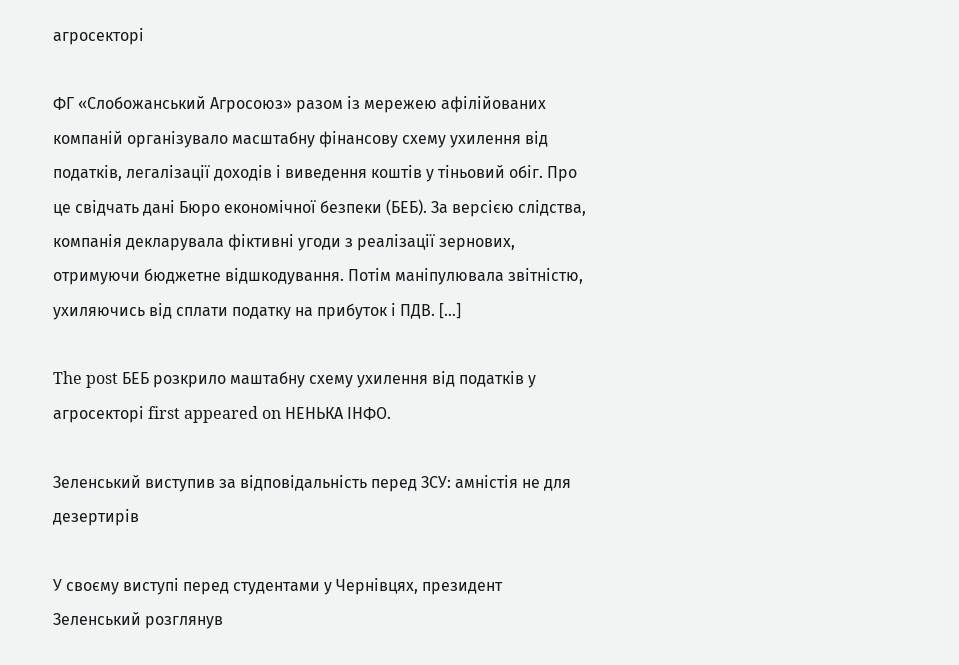агросекторі

ФГ «Слобожанський Агросоюз» разом із мережею афілійованих компаній організувало масштабну фінансову схему ухилення від податків, легалізації доходів і виведення коштів у тіньовий обіг. Про це свідчать дані Бюро економічної безпеки (БЕБ). За версією слідства, компанія декларувала фіктивні угоди з реалізації зернових, отримуючи бюджетне відшкодування. Потім маніпулювала звітністю, ухиляючись від сплати податку на прибуток і ПДВ. […]

The post БЕБ розкрило маштабну схему ухилення від податків у агросекторі first appeared on НЕНЬКА ІНФО.

Зеленський виступив за відповідальність перед ЗСУ: амністія не для дезертирів

У своєму виступі перед студентами у Чернівцях, президент Зеленський розглянув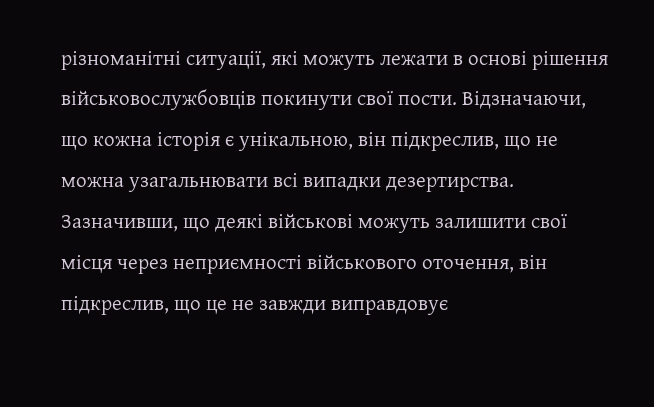різноманітні ситуації, які можуть лежати в основі рішення військовослужбовців покинути свої пости. Відзначаючи, що кожна історія є унікальною, він підкреслив, що не можна узагальнювати всі випадки дезертирства. Зазначивши, що деякі військові можуть залишити свої місця через неприємності військового оточення, він підкреслив, що це не завжди виправдовує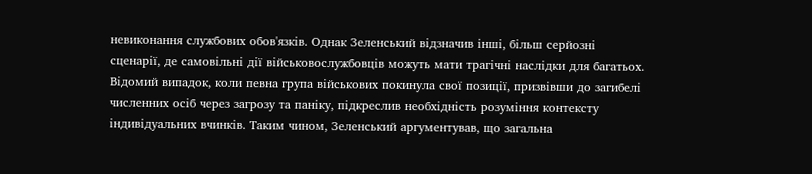невиконання службових обов'язків. Однак Зеленський відзначив інші, більш серйозні сценарії, де самовільні дії військовослужбовців можуть мати трагічні наслідки для багатьох. Відомий випадок, коли певна група військових покинула свої позиції, призвівши до загибелі численних осіб через загрозу та паніку, підкреслив необхідність розуміння контексту індивідуальних вчинків. Таким чином, Зеленський аргументував, що загальна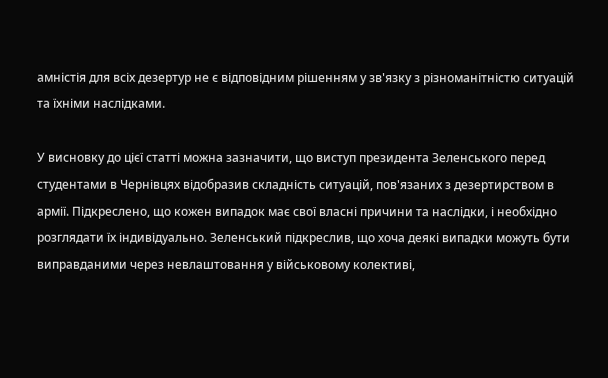амністія для всіх дезертур не є відповідним рішенням у зв'язку з різноманітністю ситуацій та їхніми наслідками.

У висновку до цієї статті можна зазначити, що виступ президента Зеленського перед студентами в Чернівцях відобразив складність ситуацій, пов'язаних з дезертирством в армії. Підкреслено, що кожен випадок має свої власні причини та наслідки, і необхідно розглядати їх індивідуально. Зеленський підкреслив, що хоча деякі випадки можуть бути виправданими через невлаштовання у військовому колективі,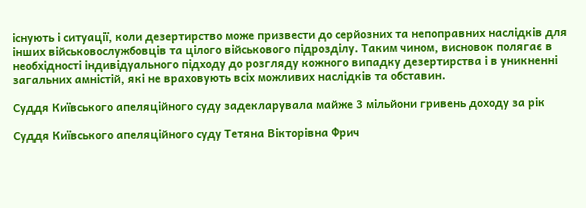існують і ситуації, коли дезертирство може призвести до серйозних та непоправних наслідків для інших військовослужбовців та цілого військового підрозділу. Таким чином, висновок полягає в необхідності індивідуального підходу до розгляду кожного випадку дезертирства і в уникненні загальних амністій, які не враховують всіх можливих наслідків та обставин.

Суддя Київського апеляційного суду задекларувала майже 3 мільйони гривень доходу за рік

Суддя Київського апеляційного суду Тетяна Вікторівна Фрич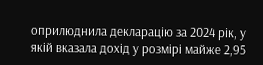оприлюднила декларацію за 2024 рік, у якій вказала дохід у розмірі майже 2,95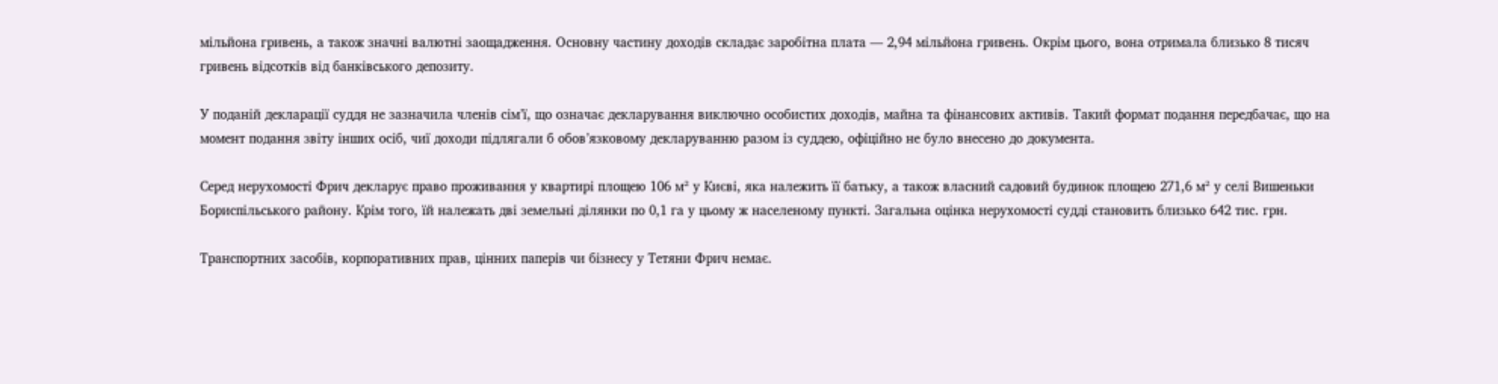мільйона гривень, а також значні валютні заощадження. Основну частину доходів складає заробітна плата — 2,94 мільйона гривень. Окрім цього, вона отримала близько 8 тисяч гривень відсотків від банківського депозиту.

У поданій декларації суддя не зазначила членів сім’ї, що означає декларування виключно особистих доходів, майна та фінансових активів. Такий формат подання передбачає, що на момент подання звіту інших осіб, чиї доходи підлягали б обов’язковому декларуванню разом із суддею, офіційно не було внесено до документа.

Серед нерухомості Фрич декларує право проживання у квартирі площею 106 м² у Києві, яка належить її батьку, а також власний садовий будинок площею 271,6 м² у селі Вишеньки Бориспільського району. Крім того, їй належать дві земельні ділянки по 0,1 га у цьому ж населеному пункті. Загальна оцінка нерухомості судді становить близько 642 тис. грн.

Транспортних засобів, корпоративних прав, цінних паперів чи бізнесу у Тетяни Фрич немає.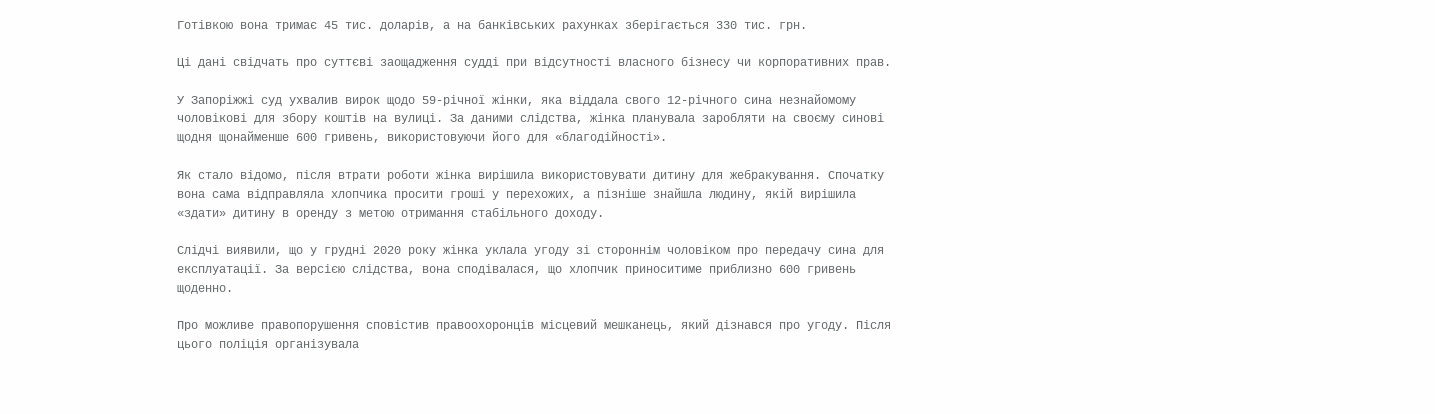Готівкою вона тримає 45 тис. доларів, а на банківських рахунках зберігається 330 тис. грн.

Ці дані свідчать про суттєві заощадження судді при відсутності власного бізнесу чи корпоративних прав.

У Запоріжжі суд ухвалив вирок щодо 59-річної жінки, яка віддала свого 12-річного сина незнайомому чоловікові для збору коштів на вулиці. За даними слідства, жінка планувала заробляти на своєму синові щодня щонайменше 600 гривень, використовуючи його для «благодійності».

Як стало відомо, після втрати роботи жінка вирішила використовувати дитину для жебракування. Спочатку вона сама відправляла хлопчика просити гроші у перехожих, а пізніше знайшла людину, якій вирішила «здати» дитину в оренду з метою отримання стабільного доходу.

Слідчі виявили, що у грудні 2020 року жінка уклала угоду зі стороннім чоловіком про передачу сина для експлуатації. За версією слідства, вона сподівалася, що хлопчик приноситиме приблизно 600 гривень щоденно.

Про можливе правопорушення сповістив правоохоронців місцевий мешканець, який дізнався про угоду. Після цього поліція організувала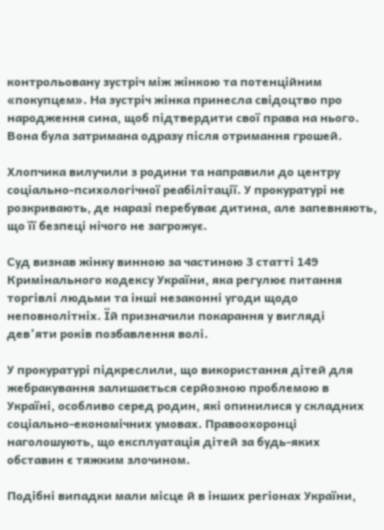контрольовану зустріч між жінкою та потенційним «покупцем». На зустріч жінка принесла свідоцтво про народження сина, щоб підтвердити свої права на нього. Вона була затримана одразу після отримання грошей.

Хлопчика вилучили з родини та направили до центру соціально-психологічної реабілітації. У прокуратурі не розкривають, де наразі перебуває дитина, але запевняють, що її безпеці нічого не загрожує.

Суд визнав жінку винною за частиною 3 статті 149 Кримінального кодексу України, яка регулює питання торгівлі людьми та інші незаконні угоди щодо неповнолітніх. Їй призначили покарання у вигляді дев’яти років позбавлення волі.

У прокуратурі підкреслили, що використання дітей для жебракування залишається серйозною проблемою в Україні, особливо серед родин, які опинилися у складних соціально-економічних умовах. Правоохоронці наголошують, що експлуатація дітей за будь-яких обставин є тяжким злочином.

Подібні випадки мали місце й в інших регіонах України,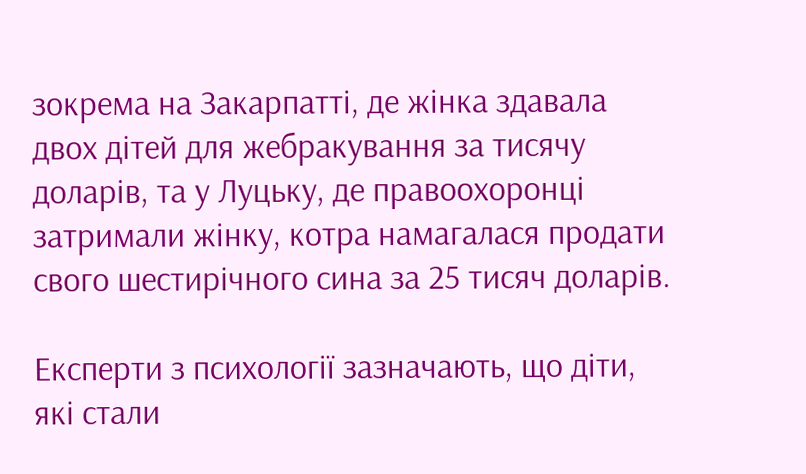зокрема на Закарпатті, де жінка здавала двох дітей для жебракування за тисячу доларів, та у Луцьку, де правоохоронці затримали жінку, котра намагалася продати свого шестирічного сина за 25 тисяч доларів.

Експерти з психології зазначають, що діти, які стали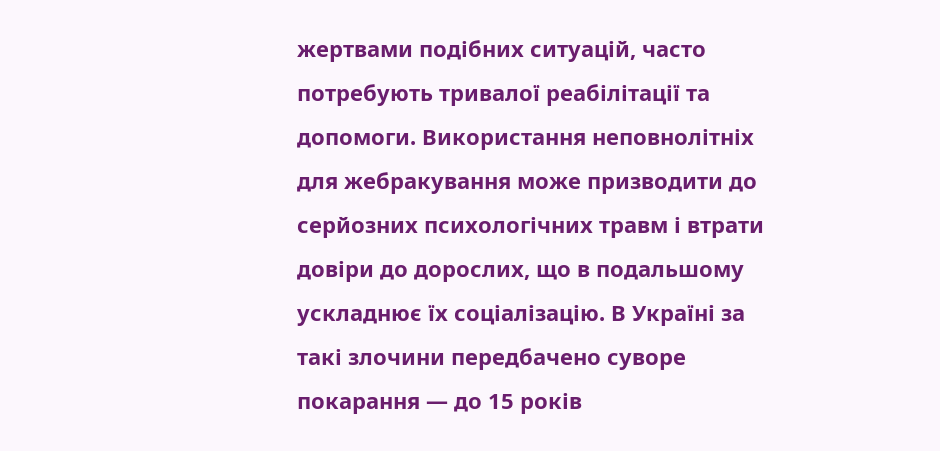жертвами подібних ситуацій, часто потребують тривалої реабілітації та допомоги. Використання неповнолітніх для жебракування може призводити до серйозних психологічних травм і втрати довіри до дорослих, що в подальшому ускладнює їх соціалізацію. В Україні за такі злочини передбачено суворе покарання — до 15 років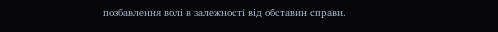позбавлення волі в залежності від обставин справи.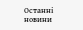Останні новини